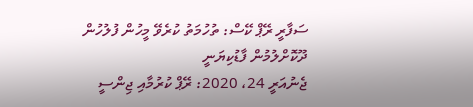ސަފާރީ ރޭޕް ކޭސް: ތުހުމަތު ކުރެވޭ މީހުން ފުލުހުން ދޫކޮށްލުމުން ފާޑުކިޔަނީ
ޖެނުއަރީ 24، 2020: ރޭޕް ކުރުމާއި ޖިންސީ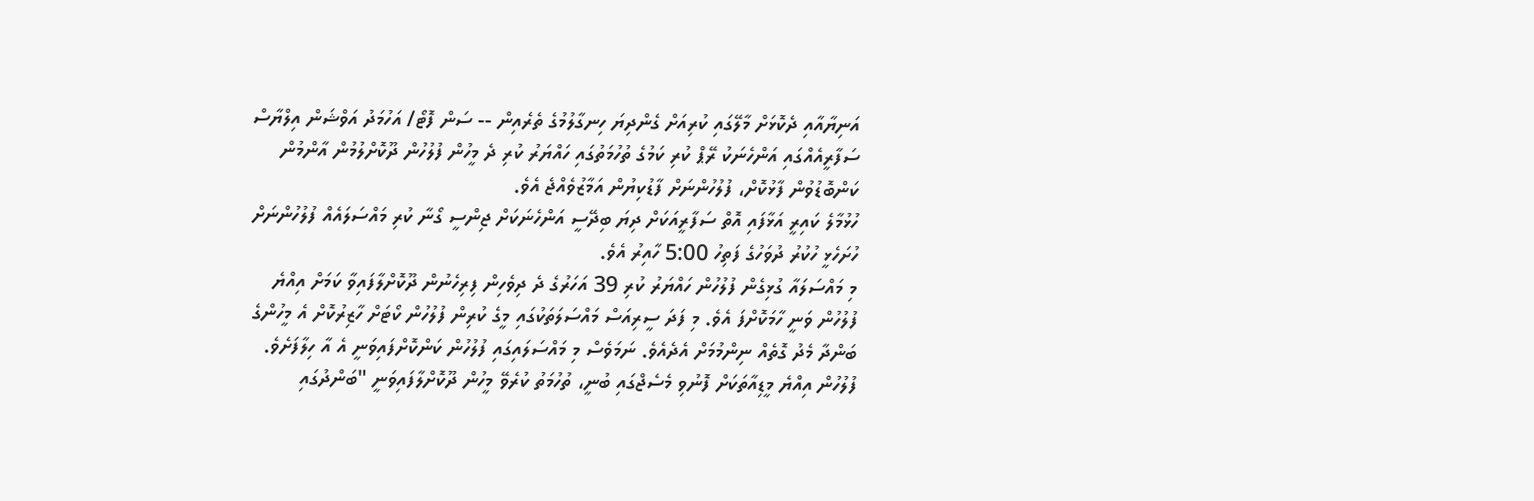އަނިޔާއާއި ދެކޮޅަށް މާލޭގައި ކުރިއަށް ގެންދިޔަ ހިނގާލުމުގެ ތެރެއިން -- ސަން ފޮޓޯ/ އަހުމަދު އަވްޝަން އިލްޔާސް
ސަފާރީއެއްގައި އަންހެނަކު ރޭޕް ކުރި ކަމުގެ ތުހުމަތުގައި ހައްޔަރު ކުރި ދެ މީހުން ފުލުހުން ދޫކޮށްލުމުން އާންމުން ކަންބޮޑުވުން ފާޅުކޮށް، ފުލުހުންނަށް ފާޑުކިޔުން އަމާޒުވެއްޖެ އެވެ.
ހުޅުމާލެ ކައިރީ އަޅާފައި އޮތް ސަފާރީއަކަށް ދިޔަ ބިދޭސީ އަންހެނަކަށް ޖިންސީ ގޯނާ ކުރި މައްސަލައެއް ފުލުހުންނަށް ހުށަހެޅީ ހުކުރު ދުވަހުގެ ފަތިހު 5:00 ހާއިރު އެވެ.
މި މައްސަލައާ ގުޅިގެން ފުލުހުން ހައްޔަރު ކުރި 39 އަހަރުގެ ދެ ދިވެހިން ފިރިހެނުން ދޫކޮށްލާފައިވާ ކަމަށް އިއްޔެ ފުލުހުން ވަނީ ހާމަކޮށްފަ އެވެ. މި ފަދަ ސީރިއަސް މައްސަލަތަކުގައި މީގެ ކުރިން ފުލުހުން ކޯޓަށް ހާޒިރުކޮށް އެ މީހުންގެ ބަންދާ މެދު ގޮތެއް ނިންމުމަށް އެދެއެވެ. ނަމަވެސް މި މައްސަލައިގައި ފުލުހުން ކަންކޮށްފައިވަނީ އެ އާ ހިލާފަށެވެ.
ފުލުހުން އިއްޔެ މީޑިއާތަކަށް ފޮނުވި މެސެޖްގައި ބުނީ، ތުހުމަތު ކުރެވޭ މީހުން ދޫކޮށްލާފައިވަނީ "ބަންދުގައި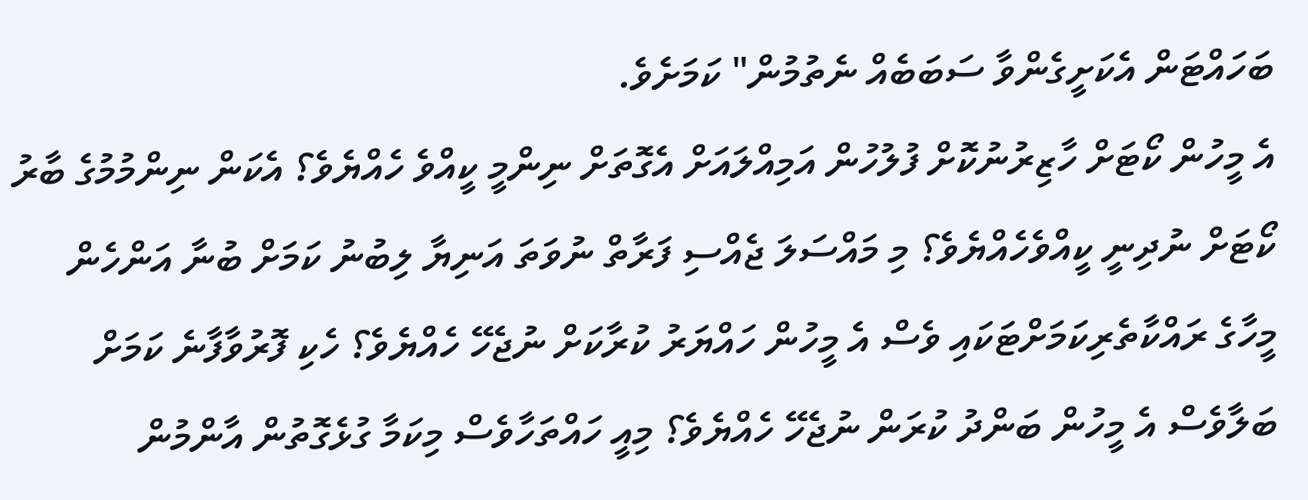ބަހައްޓަން އެކަށީގެންވާ ސަބަބެއް ނެތުމުން" ކަމަށެވެ.
އެ މީހުން ކޯޓަށް ހާޒިރުނުކޮށް ފުލުހުން އަމިއްލައަށް އެގޮތަށް ނިންމީ ކީއްވެ ހެއްޔެވެ؟ އެކަން ނިންމުމުގެ ބާރު ކޯޓަށް ނުދިނީ ކީއްވެހެއްޔެވެ؟ މި މައްސަލަ ޖެއްސި ފަރާތް ނުވަތަ އަނިޔާ ލިބުނު ކަމަށް ބުނާ އަންހެން މީހާގެ ރައްކާތެރިކަމަށްޓަކައި ވެސް އެ މީހުން ހައްޔަރު ކުރާކަށް ނުޖެހޭ ހެއްޔެވެ؟ ހެކި ފޮރުވާފާނެ ކަމަށް ބަލާވެސް އެ މީހުން ބަންދު ކުރަން ނުޖެހޭ ހެއްޔެވެ؟ މިއީ ހައްތަހާވެސް މިކަމާ ގުޅެގޮތުން އާންމުން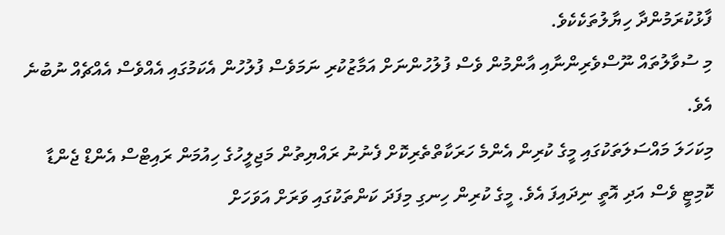ފާޅުކުރަމުންދާ ހިޔާލުތަކެކެވެ.
މި ސުވާލުތައް ނޫސްވެރިންނާއި އާންމުން ވެސް ފުލުހުންނަށް އަމާޒުކުރި ނަމަވެސް ފުލުހުން އެކަމުގައި އެއްވެސް އެއްޗެއް ނުބުނެ އެވެ.
މިކަހަލަ މައްސަލަތަކުގައި މީގެ ކުރިން އެންމެ ހަރަކާތްތެރިކޮށް ފެނުނު ރައްޔިތުން މަޖިލީހުގެ ހިއުމަން ރައިޓްސް އެންޑް ޖެންޑާ ކޮމިޓީ ވެސް އަދި އޮތީ ނިދައިފަ އެވެ. މީގެ ކުރިން ހިނގި މިފަދަ ކަންތަކުގައި ވަރަށް އަވަހަށް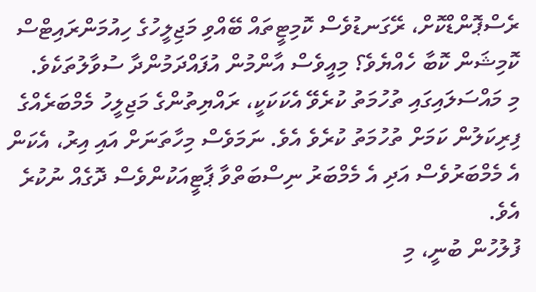ރެސްޕޮންޑްކޮށް، ރޭގަނޑުވެސް ކޮމިޓީތައް ބޭއްވި މަޖިލީހުގެ ހިއުމަންރައިޓްސް ކޮމިޝަން ކޮބާ ހެއްޔެވެ؟ މިއީވެސް އާންމުން އުފައްދަމުންދާ ސުވާލުތަކެވެ.
މި މައްސަލައިގައި ތުހުމަތު ކުރެވޭ އެކަކަކީ، ރައްޔިތުންގެ މަޖިލީހު މެމްބަރެއްގެ ފިރިކަލުން ކަމަށް ތުހުމަތު ކުރެވެ އެވެ. ނަމަވެސް މިހާތަނަށް އައި އިރު، އެކަން އެ މެމްބަރުވެސް އަދި އެ މެމްބަރު ނިސްބަތްވާ ޕާޓީއަކުންވެސް ދޮގެއް ނުކުރެ އެވެ.
ފުލުހުން ބުނީ، މި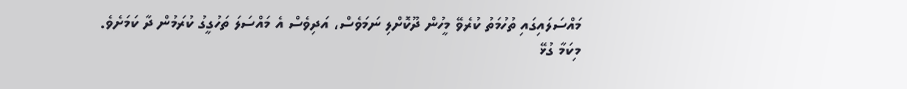މައްސަލައިގައި ތުހުމަތު ކުރެވޭ މީހުން ދޫކޮށްލި ނަމަވެސް، އަދިވެސް އެ މައްސަލަ ތަހުގީގު ކުރަމުން ދާ ކަމަށެވެ.
މިކަމާ ގުޅޭ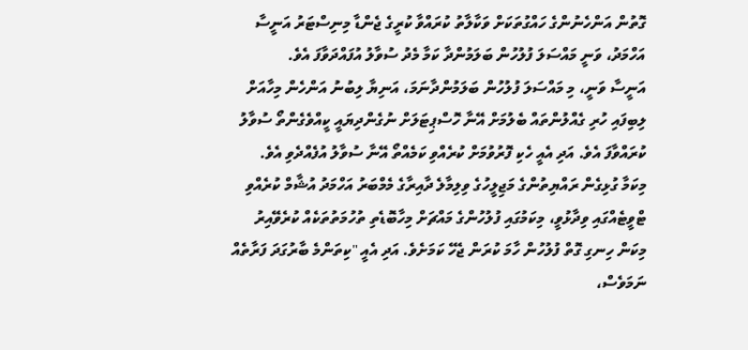ގޮތުން އަންހެނުންގެ ހައްގުތަކަށް ވަކާލާތު ކުރައްވާ ކުރީގެ ޖެންޑާ މިނިސްޓަރު އަނީސާ އަހްމަދު، ވަނީ މައްސަލަ ފުލުހުން ބަލަމުންދާ ކަމާ މެދު ސުވާލު އުފައްދަވާފަ އެވެ.
އަނީސާ ވަނީ، މި މައްސަލަ ފުލުހުން ބަލަމުންދާނަމަ، އަނިޔާ ލިބުނު އަންހެން މިހާއަށް ލިބިފައި ހުރި ގެއްލުންތައް ބެލުމަށް އޭނާ ހޮސްޕިޓަލަށް ނުގެންދިޔައީ ކީއްވެގެންތޯ ސުވާލު ކުރައްވާފަ އެވެ. އަދި އެއީ ހެކި ފޮރުވުމަށް ކުރެއްވި ކަމެއްތޯ އޭނާ ސުވާލު އުފެއްދެވި އެވެ.
މިކަމާ ގުޅިގެން ރައްޔިތުންގެ މަޖިލީހުގެ ވިލިމާލެ ދާއިރާގެ މެމްބަރު އަހްމަދު އުޝާމް ކުރެއްވި ޓްވީޓެއްގައި ވިދާޅުވީ، މިކަމުގައި ފުލުހުންގެ މައްޗަށް މިހާބޮޑެތި ތުހުމަތުތަކެއް ކުރެވޭއިރު މިކަން ހިނގި ގޮތް ފުލުހުން ހާމަ ކުރަން ޖެހޭ ކަމަށެވެ. އަދި އެއީ "ކިތަންމެ ބާރުގަދަ ފަރާތެއް ނަމަވެސް،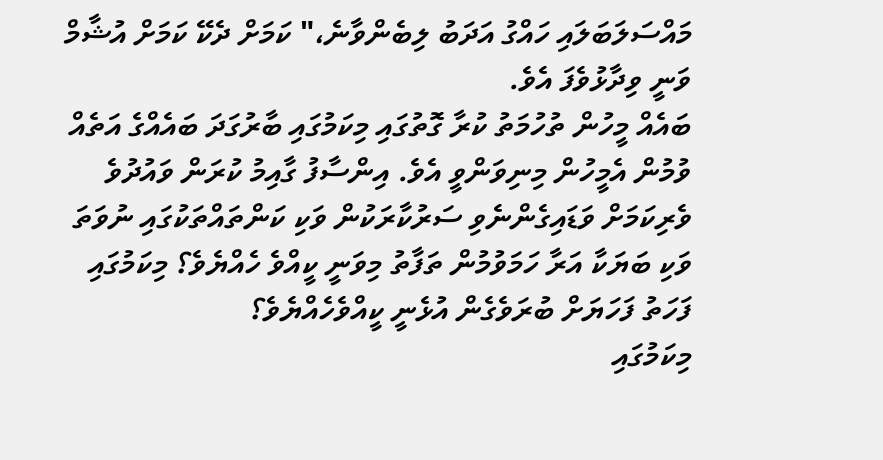މައްސަލަބަލައި ހައްގު އަދަބު ލިބެންވާނެ،" ކަމަށް ދެކޭ ކަމަށް އުޝާމް ވަނީ ވިދާޅުވެފަ އެވެ.
ބައެއް މީހުން ތުހުމަތު ކުރާ ގޮތުގައި މިކަމުގައި ބާރުގަދަ ބައެއްގެ އަތެއް ވުމުން އެމީހުން މިނިވަންވީ އެވެ. އިންސާފު ގާއިމު ކުރަން ވައުދުވެ ވެރިކަމަށް ވަޑައިގެންނެވި ސަރުކާރަކުން ވަކި ކަންތައްތަކުގައި ނުވަތަ ވަކި ބަޔަކާ އަރާ ހަމަވުމުން ތަފާތު މިވަނީ ކީއްވެ ހެއްޔެވެ؟ މިކަމުގައި ފަހަތު ފަހަޔަށް ބުރަވެގެން އުޅެނީ ކީއްވެހެއްޔެވެ؟
މިކަމުގައި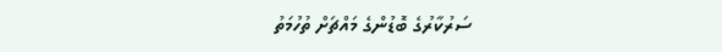ސަރުކާރުގެ ބޮޑުންގެ މައްޗަށް ތުހުމަތު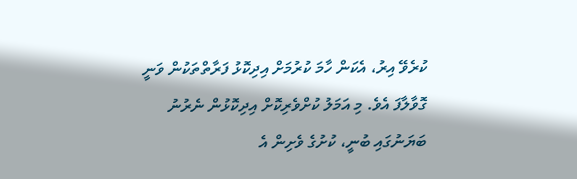ކުރެވޭ އިރު، އެކަން ހާމަ ކުރުމަށް އިދިކޮޅު ފަރާތްތަކުން ވަނީ ގޮވާލާފަ އެވެ. މި އަމަލު ކުށްވެރިކޮށް އިދިކޮޅުން ނެރުނު ބަޔަނުގައި ބުނީ، ކުށުގެ ވެށިން އެ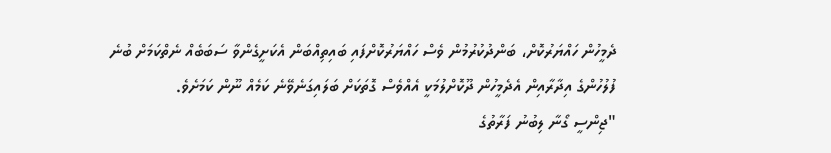ދެމީހުން ހައްޔަރުކޮށް، ބަންދުކުރުމުން ވެސް ހައްޔަރުކޮށްފައި ބައިތިއްބަން އެކަށީގެންވާ ސަބަބެއް ނެތްކަމަށް ބުނެ ފުލުހުންގެ އިދާރާއިން އެދެމީހުން ދޫކޮށްލުމަކީ އެއްވެސް ގޮތަކަށް ބަލައިގަނެވޭނެ ކަމެއް ނޫން ކަމަށެވެ.
"ޖިންސީ ގޯނާ ލިބުނު ފަރާތުގެ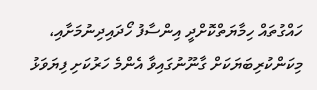ހައްގުތައް ހިމާޔަތްކޮށްދީ އިންސާފު ހޯދައިދިނުމަށާއި، މިކަންކުރިބަޔަކަށް ގާނޫނުގައިވާ އެންމެ ހަރުކަށި ފިޔަވަޅު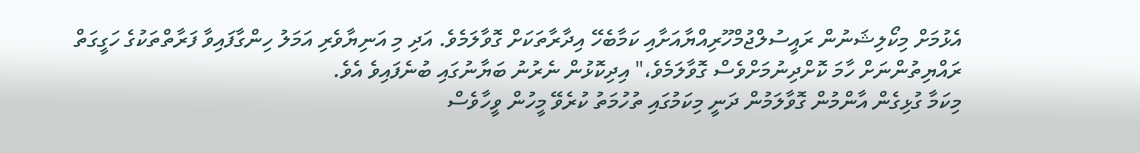އެޅުމަށް މިކޯލިޝަނުން ރައީސުލްޖުމްހޫރިއްޔާއަށާއި ކަމާބެހޭ އިދާރާތަކަށް ގޮވާލަމެވެ. އަދި މި އަނިޔާވެރި އަމަލު ހިންގާފައިވާ ފަރާތްތަކުގެ ހަގީގަތް ރައްޔިތުންނަށް ހާމަ ކޮށްދިނުމަށްވެސް ގޮވާލަމެވެ،" އިދިކޮޅުން ނެރުނު ބަޔާނުގައި ބުނެފައިވެ އެވެ.
މިކަމާ ގުޅިގެން އާންމުން ގޮވާލަމުން ދަނީ މިކަމުގައި ތުހުމަތު ކުރެވޭ މީހުން ވީހާވެސް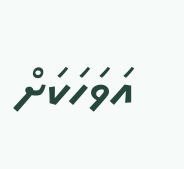އަވަހަކަށް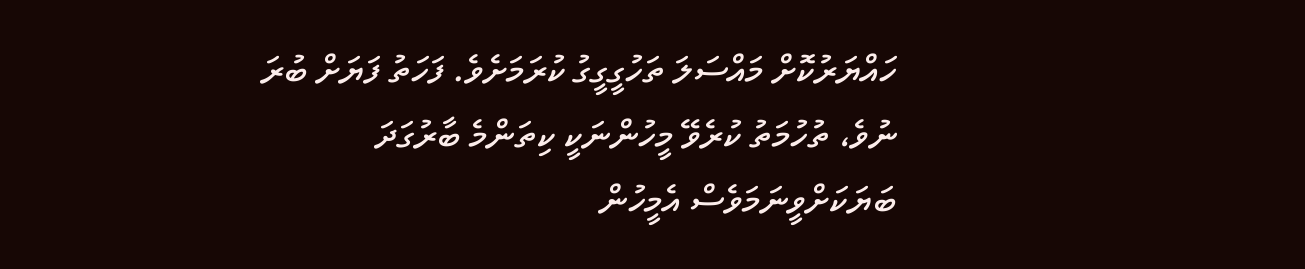ހައްޔަރުކޮށް މައްސަލަ ތަހުގީގީގު ކުރަމަށެވެ. ފަހަތު ފަޔަށް ބުރަ ނުވެ، ތުހުމަތު ކުރެވޭ މީހުންނަކީ ކިތަންމެ ބާރުގަދަ ބަޔަކަށްވީނަމަވެސް އެމީހުން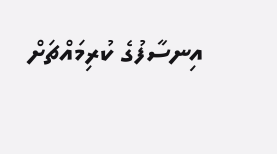އިނސާފުގެ ކުރިމައްޗަށް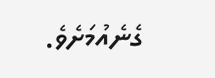ގެނެއުމަށެވެ.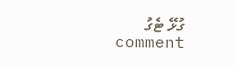ގުޅޭ ޓެގު
comment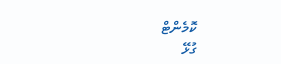ކޮމެންޓް
ގުޅޭ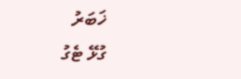ޚަބަރު
ގުޅޭ ޓެގު